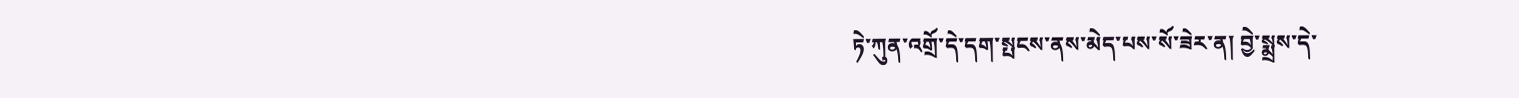ཏེ་ཀུན་འགྲོ་དེ་དག་སྤངས་ནས་མེད་པས་སོ་ཟེར་ན། བྱེ་སྨྲས་དེ་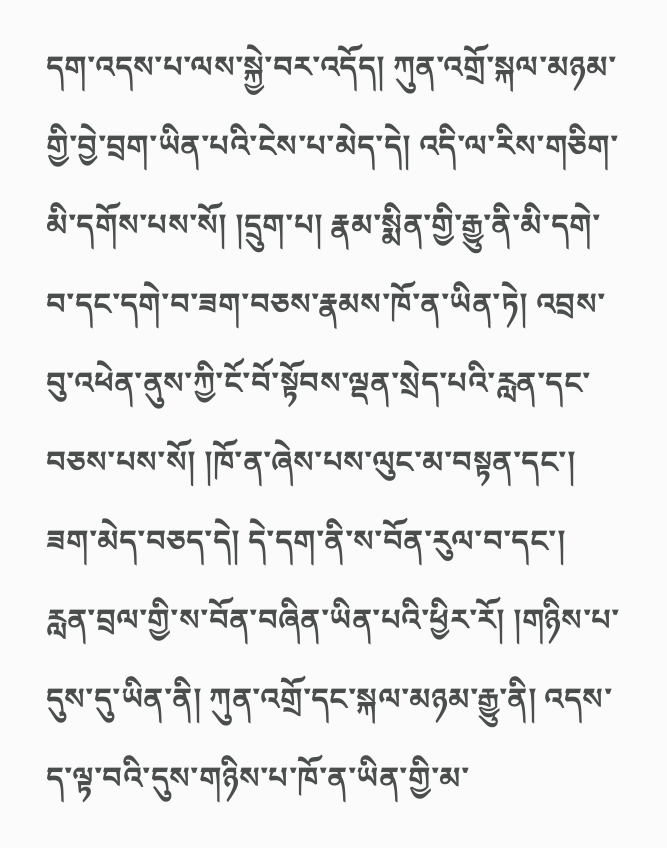དག་འདས་པ་ལས་སྐྱེ་བར་འདོད། ཀུན་འགྲོ་སྐལ་མཉམ་གྱི་བྱེ་བྲག་ཡིན་པའི་ངེས་པ་མེད་དེ། འདི་ལ་རིས་གཅིག་མི་དགོས་པས་སོ། །དྲུག་པ། རྣམ་སྨིན་གྱི་རྒྱུ་ནི་མི་དགེ་བ་དང་དགེ་བ་ཟག་བཅས་རྣམས་ཁོ་ན་ཡིན་ཏེ། འབྲས་བུ་འཕེན་ནུས་ཀྱི་ངོ་བོ་སྟོབས་ལྡན་སྲེད་པའི་རླན་དང་བཅས་པས་སོ། །ཁོ་ན་ཞེས་པས་ལུང་མ་བསྟན་དང་། ཟག་མེད་བཅད་དེ། དེ་དག་ནི་ས་བོན་རུལ་བ་དང་། རླན་བྲལ་གྱི་ས་བོན་བཞིན་ཡིན་པའི་ཕྱིར་རོ། །གཉིས་པ་དུས་དུ་ཡིན་ནི། ཀུན་འགྲོ་དང་སྐལ་མཉམ་རྒྱུ་ནི། འདས་ད་ལྟ་བའི་དུས་གཉིས་པ་ཁོ་ན་ཡིན་གྱི་མ་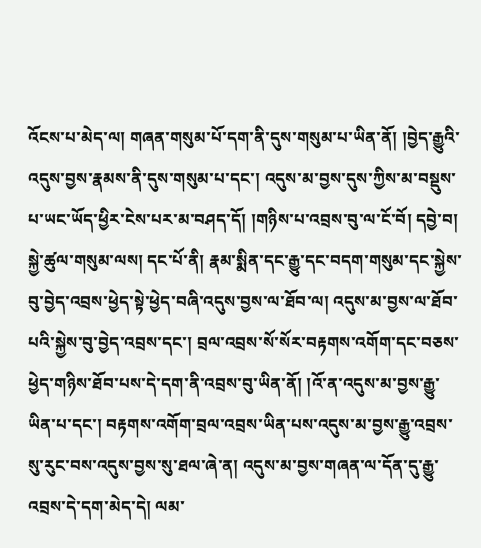འོངས་པ་མེད་ལ། གཞན་གསུམ་པོ་དག་ནི་དུས་གསུམ་པ་ཡིན་ནོ། །བྱེད་རྒྱུའི་འདུས་བྱས་རྣམས་ནི་དུས་གསུམ་པ་དང་། འདུས་མ་བྱས་དུས་ཀྱིས་མ་བསྡུས་པ་ཡང་ཡོད་ཕྱིར་ངེས་པར་མ་བཤད་དོ། །གཉིས་པ་འབྲས་བུ་ལ་ངོ་བོ། དབྱེ་བ། སྐྱེ་ཚུལ་གསུམ་ལས། དང་པོ་ནི། རྣམ་སྨིན་དང་རྒྱུ་དང་བདག་གསུམ་དང་སྐྱེས་བུ་བྱེད་འབྲས་ཕྱེད་སྟེ་ཕྱེད་བཞི་འདུས་བྱས་ལ་ཐོབ་ལ། འདུས་མ་བྱས་ལ་ཐོབ་པའི་སྐྱེས་བུ་བྱེད་འབྲས་དང་། བྲལ་འབྲས་སོ་སོར་བརྟགས་འགོག་དང་བཅས་ཕྱེད་གཉིས་ཐོབ་པས་དེ་དག་ནི་འབྲས་བུ་ཡིན་ནོ། །འོ་ན་འདུས་མ་བྱས་རྒྱུ་ཡིན་པ་དང་། བརྟགས་འགོག་བྲལ་འབྲས་ཡིན་པས་འདུས་མ་བྱས་རྒྱུ་འབྲས་སུ་རུང་བས་འདུས་བྱས་སུ་ཐལ་ཞེ་ན། འདུས་མ་བྱས་གཞན་ལ་དོན་དུ་རྒྱུ་འབྲས་དེ་དག་མེད་དེ། ལམ་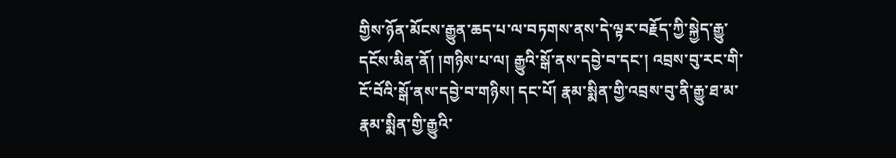གྱིས་ཉོན་མོངས་རྒྱུན་ཆད་པ་ལ་བཏགས་ནས་དེ་ལྟར་བརྗོད་ཀྱི་སྐྱེད་རྒྱུ་དངོས་མིན་ནོ། །གཉིས་པ་ལ། རྒྱུའི་སྒོ་ནས་དབྱེ་བ་དང་། འབྲས་བུ་རང་གི་ངོ་བོའི་སྒོ་ནས་དབྱེ་བ་གཉིས། དང་པོ། རྣམ་སྨིན་གྱི་འབྲས་བུ་ནི་རྒྱུ་ཐ་མ་རྣམ་སྨིན་གྱི་རྒྱུའི་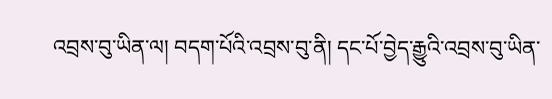འབྲས་བུ་ཡིན་ལ། བདག་པོའི་འབྲས་བུ་ནི། དང་པོ་བྱེད་རྒྱུའི་འབྲས་བུ་ཡིན་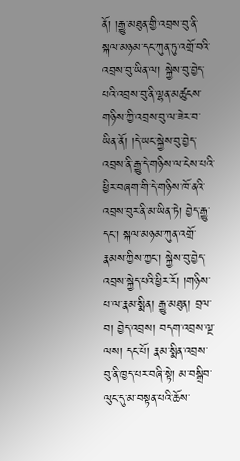ནོ། །རྒྱུ་མཐུན་གྱི་འབྲས་བུ་ནི་སྐལ་མཉམ་དང་ཀུན་ཏུ་འགྲོ་བའི་འབྲས་བུ་ཡིན་ལ། སྐྱེས་བུ་བྱེད་པའི་འབྲས་བུ་ནི་ལྷན་མཚུངས་གཉིས་ཀྱི་འབྲས་བུ་ལ་ཟེར་བ་ཡིན་ནོ། །དེ་ཡང་སྐྱེས་བུ་བྱེད་འབྲས་ནི་རྒྱུ་དེ་གཉིས་ལ་ངེས་པའི་ཕྱིར་བཞག་གི་དེ་གཉིས་ཁོ་ནའི་འབྲས་བུར་ནི་མ་ཡིན་ཏེ། བྱེད་རྒྱུ་དང་། སྐལ་མཉམ་ཀུན་འགྲོ་རྣམས་ཀྱིས་ཀྱང་། སྐྱེས་བུ་བྱེད་འབྲས་སྐྱེད་པའི་ཕྱིར་རོ། །གཉིས་པ་ལ་རྣམ་སྨིན། རྒྱུ་མཐུན། བྲལ་བ། བྱེད་འབྲས། བདག་འབྲས་ལྔ་ལས། དང་པོ། རྣམ་སྨིན་འབྲས་བུ་ནི་ཁྱད་པར་བཞི་སྟེ། མ་བསྒྲིབ་ལུང་དུ་མ་བསྟན་པའི་ཆོས་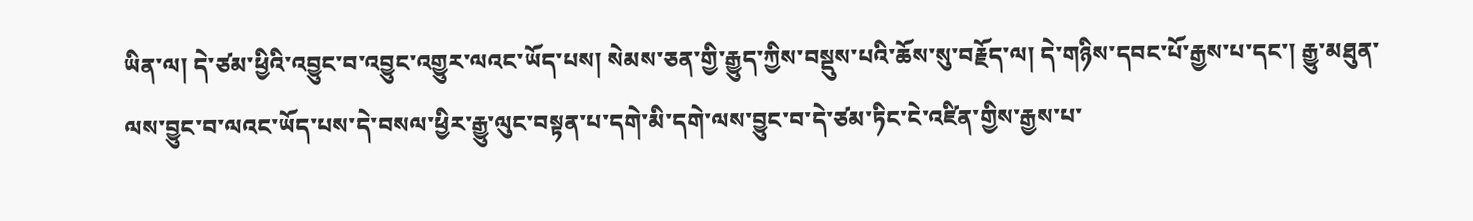ཡིན་ལ། དེ་ཙམ་ཕྱིའི་འབྱུང་བ་འབྱུང་འགྱུར་ལའང་ཡོད་པས། སེམས་ཅན་གྱི་རྒྱུད་ཀྱིས་བསྡུས་པའི་ཆོས་སུ་བརྗོད་ལ། དེ་གཉིས་དབང་པོ་རྒྱས་པ་དང་། རྒྱུ་མཐུན་ལས་བྱུང་བ་ལའང་ཡོད་པས་དེ་བསལ་ཕྱིར་རྒྱུ་ལུང་བསྟན་པ་དགེ་མི་དགེ་ལས་བྱུང་བ་དེ་ཙམ་ཏིང་ངེ་འཛིན་གྱིས་རྒྱས་པ་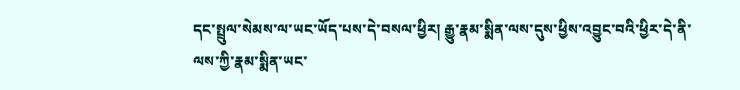དང་སྤྲུལ་སེམས་ལ་ཡང་ཡོད་པས་དེ་བསལ་ཕྱིར། རྒྱུ་རྣམ་སྨིན་ལས་དུས་ཕྱིས་འབྱུང་བའི་ཕྱིར་དེ་ནི་ལས་ཀྱི་རྣམ་སྨིན་ཡང་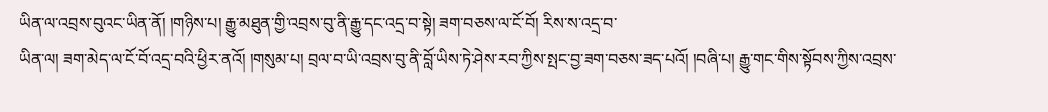ཡིན་ལ་འབྲས་བུའང་ཡིན་ནོ། །གཉིས་པ། རྒྱུ་མཐུན་གྱི་འབྲས་བུ་ནི་རྒྱུ་དང་འདྲ་བ་སྟེ། ཟག་བཅས་ལ་ངོ་བོ། རིས་ས་འདྲ་བ་
ཡིན་ལ། ཟག་མེད་ལ་ངོ་བོ་འདྲ་བའི་ཕྱིར་ནའོ། །གསུམ་པ། བྲལ་བ་ཡི་འབྲས་བུ་ནི་བློ་ཡིས་ཏེ་ཤེས་རབ་ཀྱིས་སྤང་བྱ་ཟག་བཅས་ཟད་པའོ། །བཞི་པ། རྒྱུ་གང་གིས་སྟོབས་ཀྱིས་འབྲས་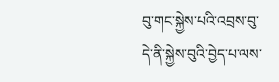བུ་གང་སྐྱེས་པའི་འབྲས་བུ་དེ་ནི་སྐྱེས་བུའི་བྱེད་པ་ལས་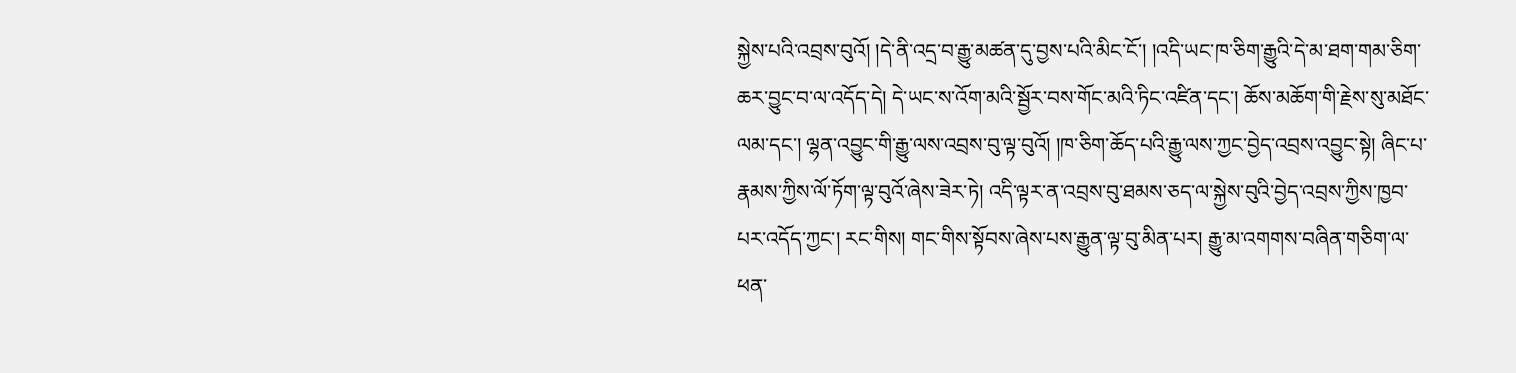སྐྱེས་པའི་འབྲས་བུའོ། །དེ་ནི་འདྲ་བ་རྒྱུ་མཚན་དུ་བྱས་པའི་མིང་ངོ་། །འདི་ཡང་ཁ་ཅིག་རྒྱུའི་དེ་མ་ཐག་གམ་ཅིག་ཆར་བྱུང་བ་ལ་འདོད་དེ། དེ་ཡང་ས་འོག་མའི་སྦྱོར་བས་གོང་མའི་ཏིང་འཛིན་དང་། ཆོས་མཆོག་གི་རྗེས་སུ་མཐོང་ལམ་དང་། ལྷན་འབྱུང་གི་རྒྱུ་ལས་འབྲས་བུ་ལྟ་བུའོ། །ཁ་ཅིག་ཆོད་པའི་རྒྱུ་ལས་ཀྱང་བྱེད་འབྲས་འབྱུང་སྟེ། ཞིང་པ་རྣམས་ཀྱིས་ལོ་ཏོག་ལྟ་བུའོ་ཞེས་ཟེར་ཏེ། འདི་ལྟར་ན་འབྲས་བུ་ཐམས་ཅད་ལ་སྐྱེས་བུའི་བྱེད་འབྲས་ཀྱིས་ཁྱབ་པར་འདོད་ཀྱང་། རང་གིས། གང་གིས་སྟོབས་ཞེས་པས་རྒྱུན་ལྟ་བུ་མིན་པར། རྒྱུ་མ་འགགས་བཞིན་གཅིག་ལ་ཕན་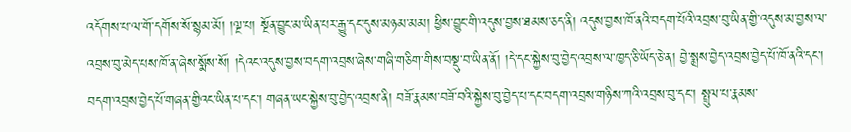འདོགས་པ་ལ་གོ་དགོས་སོ་སྙམ་མོ། །ལྔ་པ། སྔོན་བྱུང་མ་ཡིན་པར་རྒྱུ་དང་དུས་མཉམ་མམ། ཕྱིས་བྱུང་གི་འདུས་བྱས་ཐམས་ཅད་ནི། འདུས་བྱས་ཁོ་ནའི་བདག་པོའི་འབྲས་བུ་ཡིན་གྱི་འདུས་མ་བྱས་ལ་འབྲས་བུ་མེད་པས་ཁོ་ན་ཞེས་སྨོས་སོ། །དེའང་འདུས་བྱས་བདག་འབྲས་ཞེས་གཞི་གཅིག་གིས་བསྡུ་བ་ཡིན་ནོ། །དེ་དང་སྐྱེས་བུ་བྱེད་འབྲས་ལ་ཁྱད་ཅི་ཡོད་ཅེ་ན། བྱེ་སྨྲས་བྱེད་འབྲས་བྱེད་པོ་ཁོ་ནའི་དང་། བདག་འབྲས་བྱེད་པོ་གཞན་གྱིའང་ཡིན་པ་དང་། གཞན་ཡང་སྐྱེས་བུ་བྱེད་འབྲས་ནི། བཟོ་རྣམས་བཟོ་བའི་སྐྱེས་བུ་བྱེད་པ་དང་བདག་འབྲས་གཉིས་ཀའི་འབྲས་བུ་དང་། སྤྲུལ་པ་རྣམས་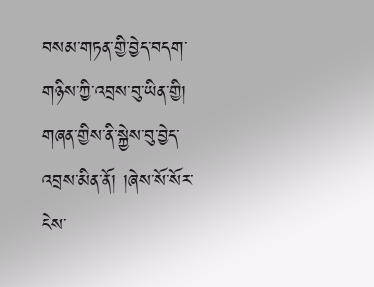བསམ་གཏན་གྱི་བྱེད་བདག་གཉིས་ཀྱི་འབྲས་བུ་ཡིན་གྱི། གཞན་གྱིས་ནི་སྐྱེས་བུ་བྱེད་འབྲས་མིན་ནོ། །ཞེས་སོ་སོར་ངེས་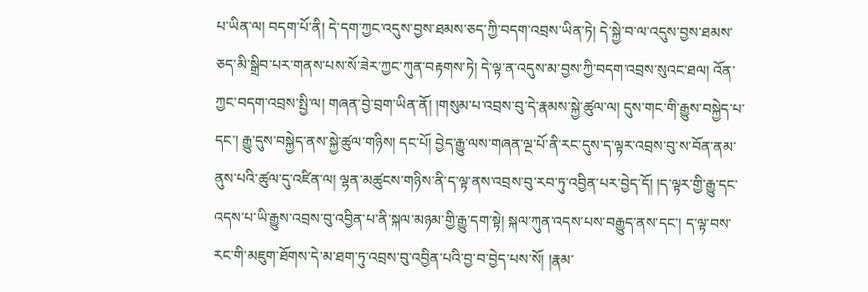པ་ཡིན་ལ། བདག་པོ་ནི། དེ་དག་ཀྱང་འདུས་བྱས་ཐམས་ཅད་ཀྱི་བདག་འབྲས་ཡིན་ཏེ། དེ་སྐྱེ་བ་ལ་འདུས་བྱས་ཐམས་ཅད་མི་སྒྲིབ་པར་གནས་པས་སོ་ཟེར་ཀྱང་ཀུན་བརྟགས་ཏེ། དེ་ལྟ་ན་འདུས་མ་བྱས་ཀྱི་བདག་འབྲས་སུའང་ཐལ། འོན་ཀྱང་བདག་འབྲས་སྤྱི་ལ། གཞན་བྱེ་བྲག་ཡིན་ནོ། །གསུམ་པ་འབྲས་བུ་དེ་རྣམས་སྐྱེ་ཚུལ་ལ། དུས་གང་གི་རྒྱུས་བསྐྱེད་པ་དང་། རྒྱུ་དུས་བསྐྱེད་ནས་སྐྱེ་ཚུལ་གཉིས། དང་པོ། བྱེད་རྒྱུ་ལས་གཞན་ལྔ་པོ་ནི་རང་དུས་ད་ལྟར་འབྲས་བུ་ས་བོན་ནམ་ནུས་པའི་ཚུལ་དུ་འཛིན་ལ། ལྷན་མཚུངས་གཉིས་ནི་ད་ལྟ་ནས་འབྲས་བུ་རབ་ཏུ་འབྱིན་པར་བྱེད་དོ། །ད་ལྟར་གྱི་རྒྱུ་དང་འདས་པ་ཡི་རྒྱུས་འབྲས་བུ་འབྱིན་པ་ནི་སྐལ་མཉམ་གྱི་རྒྱུ་དག་སྟེ། སྐལ་ཀུན་འདས་པས་བརྒྱུད་ནས་དང་། ད་ལྟ་བས་རང་གི་མཇུག་ཐོགས་དེ་མ་ཐག་ཏུ་འབྲས་བུ་འབྱིན་པའི་བྱ་བ་བྱེད་པས་སོ། །རྣམ་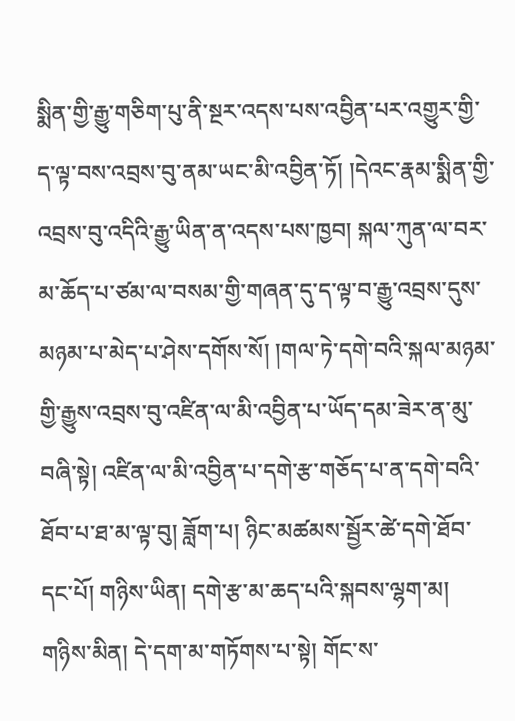སྨིན་གྱི་རྒྱུ་གཅིག་པུ་ནི་སྔར་འདས་པས་འབྱིན་པར་འགྱུར་གྱི་ད་ལྟ་བས་འབྲས་བུ་ནམ་ཡང་མི་འབྱིན་ཏོ། །དེའང་རྣམ་སྨིན་གྱི་འབྲས་བུ་འདིའི་རྒྱུ་ཡིན་ན་འདས་པས་ཁྱབ། སྐལ་ཀུན་ལ་བར་མ་ཆོད་པ་ཙམ་ལ་བསམ་གྱི་གཞན་དུ་ད་ལྟ་བ་རྒྱུ་འབྲས་དུས་མཉམ་པ་མེད་པ་ཤེས་དགོས་སོ། །གལ་ཏེ་དགེ་བའི་སྐལ་མཉམ་གྱི་རྒྱུས་འབྲས་བུ་འཛིན་ལ་མི་འབྱིན་པ་ཡོད་དམ་ཟེར་ན་མུ་བཞི་སྟེ། འཛིན་ལ་མི་འབྱིན་པ་དགེ་རྩ་གཅོད་པ་ན་དགེ་བའི་ཐོབ་པ་ཐ་མ་ལྟ་བུ། ཟློག་པ། ཉིང་མཚམས་སྦྱོར་ཚེ་དགེ་ཐོབ་
དང་པོ། གཉིས་ཡིན། དགེ་རྩ་མ་ཆད་པའི་སྐབས་ལྷག་མ། གཉིས་མིན། དེ་དག་མ་གཏོགས་པ་སྟེ། གོང་ས་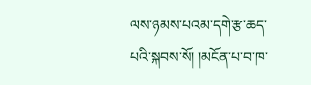ལས་ཉམས་པའམ་དགེ་རྩ་ཆད་པའི་སྐབས་སོ། །མངོན་པ་བ་ཁ་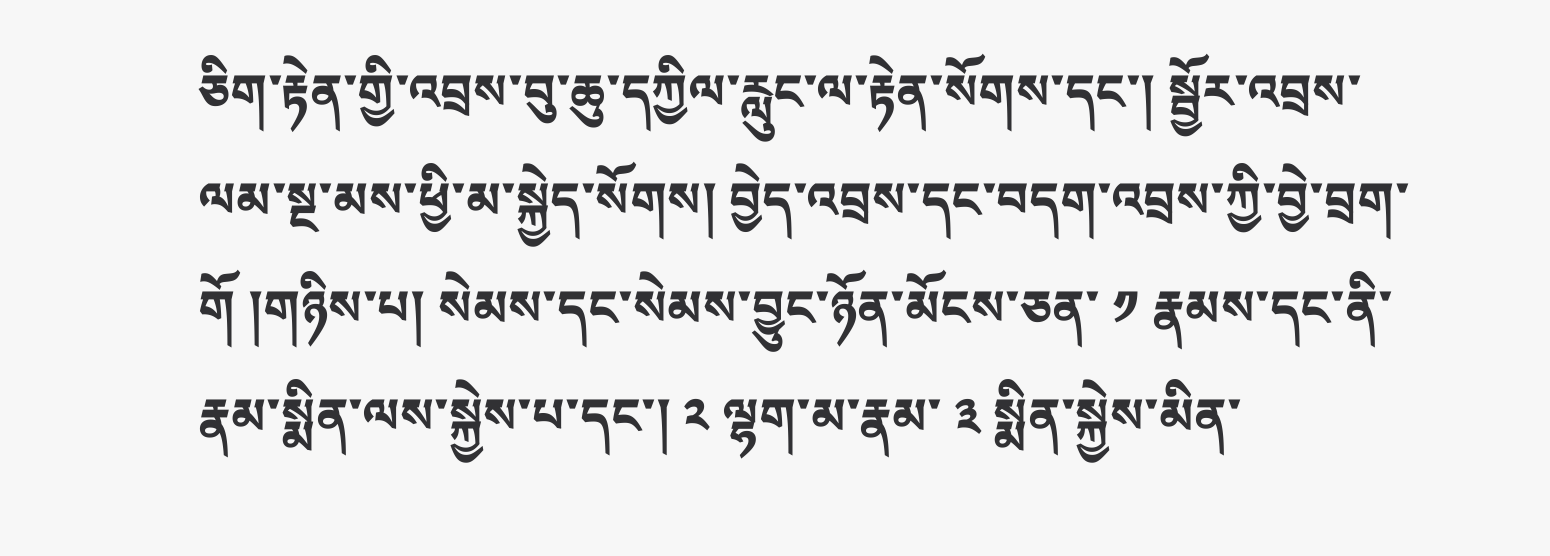ཅིག་རྟེན་གྱི་འབྲས་བུ་ཆུ་དཀྱིལ་རླུང་ལ་རྟེན་སོགས་དང་། སྦྱོར་འབྲས་ལམ་སྔ་མས་ཕྱི་མ་སྐྱེད་སོགས། བྱེད་འབྲས་དང་བདག་འབྲས་ཀྱི་བྱེ་བྲག་གོ །གཉིས་པ། སེམས་དང་སེམས་བྱུང་ཉོན་མོངས་ཅན་ ༡ རྣམས་དང་ནི་རྣམ་སྨིན་ལས་སྐྱེས་པ་དང་། ༢ ལྷག་མ་རྣམ་ ༣ སྨིན་སྐྱེས་མིན་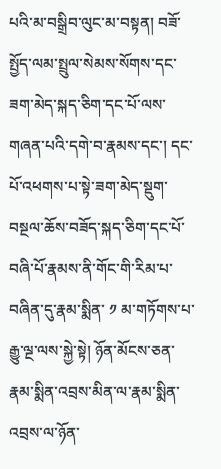པའི་མ་བསྒྲིབ་ལུང་མ་བསྟན། བཟོ་སྤྱོད་ལམ་སྤྲུལ་སེམས་སོགས་དང་ཟག་མེད་སྐད་ཅིག་དང་པོ་ལས་གཞན་པའི་དགེ་བ་རྣམས་དང་། དང་པོ་འཕགས་པ་སྟེ་ཟག་མེད་སྡུག་བསྔལ་ཆོས་བཟོད་སྐད་ཅིག་དང་པོ་བཞི་པོ་རྣམས་ནི་གོང་གི་རིམ་པ་བཞིན་དུ་རྣམ་སྨིན་ ༡ མ་གཏོགས་པ་རྒྱུ་ལྔ་ལས་སྐྱེ་སྟེ། ཉོན་མོངས་ཅན་རྣམ་སྨིན་འབྲས་མིན་ལ་རྣམ་སྨིན་འབྲས་ལ་ཉོན་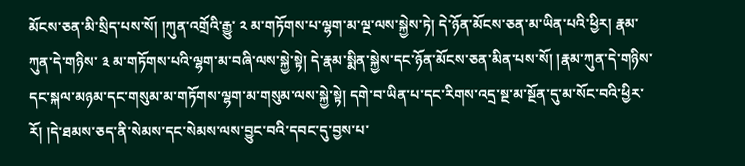མོངས་ཅན་མི་སྲིད་པས་སོ། །ཀུན་འགྲོའི་རྒྱུ་ ༢ མ་གཏོགས་པ་ལྷག་མ་ལྔ་ལས་སྐྱེས་ཏེ། དེ་ཉོན་མོངས་ཅན་མ་ཡིན་པའི་ཕྱིར། རྣམ་ཀུན་དེ་གཉིས་ ༣ མ་གཏོགས་པའི་ལྷག་མ་བཞི་ལས་སྐྱེ་སྟེ། དེ་རྣམ་སྨིན་སྐྱེས་དང་ཉོན་མོངས་ཅན་མིན་པས་སོ། །རྣམ་ཀུན་དེ་གཉིས་དང་སྐལ་མཉམ་དང་གསུམ་མ་གཏོགས་ལྷག་མ་གསུམ་ལས་སྐྱེ་སྟེ། དགེ་བ་ཡིན་པ་དང་རིགས་འདྲ་སྔ་མ་སྔོན་དུ་མ་སོང་བའི་ཕྱིར་རོ། །དེ་ཐམས་ཅད་ནི་སེམས་དང་སེམས་ལས་བྱུང་བའི་དབང་དུ་བྱས་པ་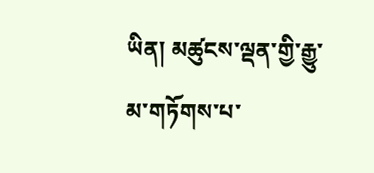ཡིན། མཚུངས་ལྡན་གྱི་རྒྱུ་མ་གཏོགས་པ་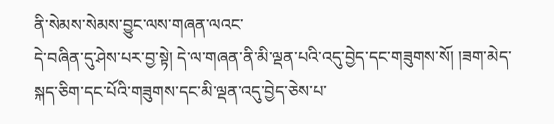ནི་སེམས་སེམས་བྱུང་ལས་གཞན་ལའང་
དེ་བཞིན་དུ་ཤེས་པར་བྱ་སྟེ། དེ་ལ་གཞན་ནི་མི་ལྡན་པའི་འདུ་བྱེད་དང་གཟུགས་སོ། །ཟག་མེད་སྐད་ཅིག་དང་པོའི་གཟུགས་དང་མི་ལྡན་འདུ་བྱེད་ཅེས་པ་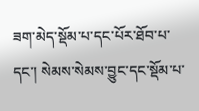ཟག་མེད་སྡོམ་པ་དང་པོར་ཐོབ་པ་དང་། སེམས་སེམས་བྱུང་དང་སྡོམ་པ་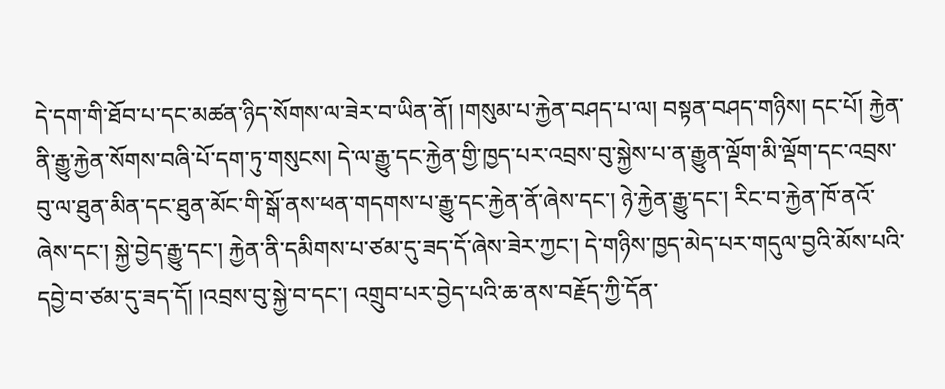དེ་དག་གི་ཐོབ་པ་དང་མཚན་ཉིད་སོགས་ལ་ཟེར་བ་ཡིན་ནོ། །གསུམ་པ་རྐྱེན་བཤད་པ་ལ། བསྟན་བཤད་གཉིས། དང་པོ། རྐྱེན་ནི་རྒྱུ་རྐྱེན་སོགས་བཞི་པོ་དག་ཏུ་གསུངས། དེ་ལ་རྒྱུ་དང་རྐྱེན་གྱི་ཁྱད་པར་འབྲས་བུ་སྐྱེས་པ་ན་རྒྱུན་ལྡོག་མི་ལྡོག་དང་འབྲས་བུ་ལ་ཐུན་མིན་དང་ཐུན་མོང་གི་སྒོ་ནས་ཕན་གདགས་པ་རྒྱུ་དང་རྐྱེན་ནོ་ཞེས་དང་། ཉེ་རྐྱེན་རྒྱུ་དང་། རིང་བ་རྐྱེན་ཁོ་ནའོ་ཞེས་དང་། སྐྱེ་བྱེད་རྒྱུ་དང་། རྐྱེན་ནི་དམིགས་པ་ཙམ་དུ་ཟད་དོ་ཞེས་ཟེར་ཀྱང་། དེ་གཉིས་ཁྱད་མེད་པར་གདུལ་བྱའི་མོས་པའི་དབྱེ་བ་ཙམ་དུ་ཟད་དོ། །འབྲས་བུ་སྐྱེ་བ་དང་། འགྲུབ་པར་བྱེད་པའི་ཆ་ནས་བརྗོད་ཀྱི་དོན་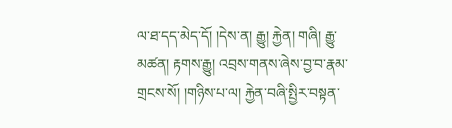ལ་ཐ་དད་མེད་དོ། །དེས་ན། རྒྱུ། རྐྱེན། གཞི། རྒྱུ་མཚན། རྟགས་རྒྱུ། འབྲས་གནས་ཞེས་བྱ་བ་རྣམ་གྲངས་སོ། །གཉིས་པ་ལ། རྐྱེན་བཞི་སྤྱིར་བསྟན་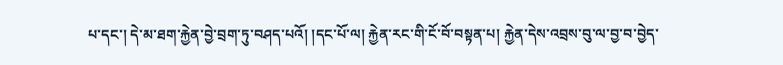པ་དང་། དེ་མ་ཐག་རྐྱེན་བྱེ་བྲག་ཏུ་བཤད་པའོ། །དང་པོ་ལ། རྐྱེན་རང་གི་ངོ་བོ་བསྟན་པ། རྐྱེན་དེས་འབྲས་བུ་ལ་བྱ་བ་བྱེད་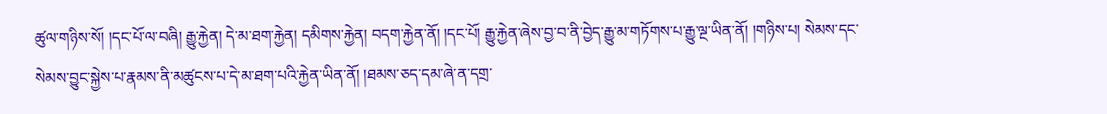ཚུལ་གཉིས་སོ། །དང་པོ་ལ་བཞི། རྒྱུ་རྐྱེན། དེ་མ་ཐག་རྐྱེན། དམིགས་རྐྱེན། བདག་རྐྱེན་ནོ། །དང་པོ། རྒྱུ་རྐྱེན་ཞེས་བྱ་བ་ནི་བྱེད་རྒྱུ་མ་གཏོགས་པ་རྒྱུ་ལྔ་ཡིན་ནོ། །གཉིས་པ། སེམས་དང་སེམས་བྱུང་སྐྱེས་པ་རྣམས་ནི་མཚུངས་པ་དེ་མ་ཐག་པའི་རྐྱེན་ཡིན་ནོ། །ཐམས་ཅད་དམ་ཞེ་ན་དགྲ་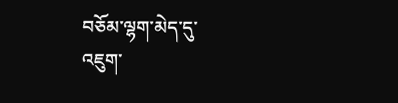བཅོམ་ལྷག་མེད་དུ་
འཇུག་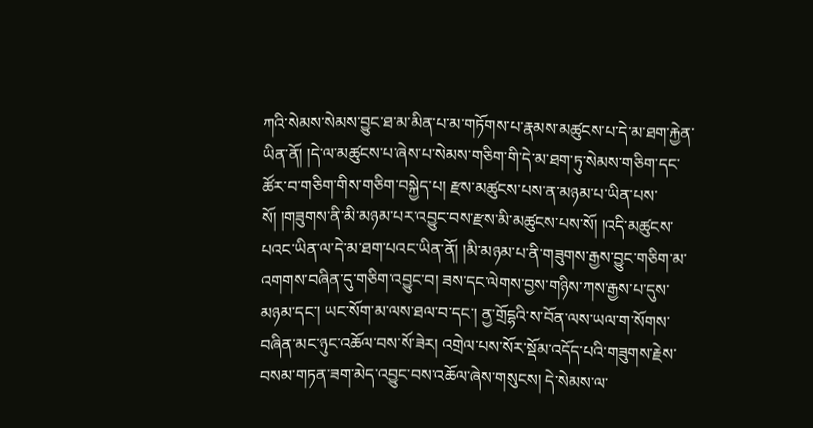ཀའི་སེམས་སེམས་བྱུང་ཐ་མ་མིན་པ་མ་གཏོགས་པ་རྣམས་མཚུངས་པ་དེ་མ་ཐག་རྐྱེན་ཡིན་ནོ། །དེ་ལ་མཚུངས་པ་ཞེས་པ་སེམས་གཅིག་གི་དེ་མ་ཐག་ཏུ་སེམས་གཅིག་དང་ཚོར་བ་གཅིག་གིས་གཅིག་བསྐྱེད་པ། རྫས་མཚུངས་པས་ན་མཉམ་པ་ཡིན་པས་སོ། །གཟུགས་ནི་མི་མཉམ་པར་འབྱུང་བས་རྫས་མི་མཚུངས་པས་སོ། །འདི་མཚུངས་པའང་ཡིན་ལ་དེ་མ་ཐག་པའང་ཡིན་ནོ། །མི་མཉམ་པ་ནི་གཟུགས་རྒྱས་བྱུང་གཅིག་མ་འགགས་བཞིན་དུ་གཅིག་འབྱུང་བ། ཟས་དང་ལེགས་བྱས་གཉིས་ཀས་རྒྱས་པ་དུས་མཉམ་དང་། ཡང་སོག་མ་ལས་ཐལ་བ་དང་། ནྱ་གྲོདྷའི་ས་བོན་ལས་ཡལ་ག་སོགས་བཞིན་མང་ཉུང་འཆོལ་བས་སོ་ཟེར། འགྲེལ་པས་སོར་སྡོམ་འདོད་པའི་གཟུགས་རྗེས་བསམ་གཏན་ཟག་མེད་འབྱུང་བས་འཆོལ་ཞེས་གསུངས། དེ་སེམས་ལ་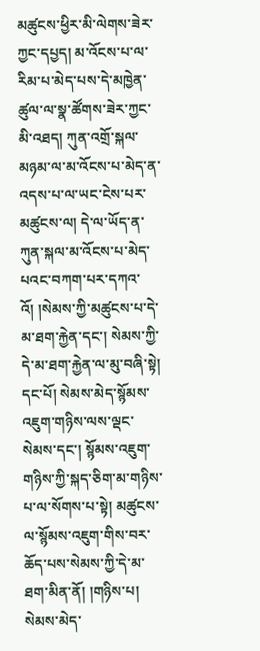མཚུངས་ཕྱིར་མི་ལེགས་ཟེར་ཀྱང་དཔྱད། མ་འོངས་པ་ལ་རིམ་པ་མེད་པས་དེ་མཁྱེན་ཚུལ་ལ་སྣ་ཚོགས་ཟེར་ཀྱང་མི་འཐད། ཀུན་འགྲོ་སྐལ་མཉམ་ལ་མ་འོངས་པ་མེད་ན་འདས་པ་ལ་ཡང་ངེས་པར་མཚུངས་ལ། དེ་ལ་ཡོད་ན་ཀུན་སྐལ་མ་འོངས་པ་མེད་པའང་བཀག་པར་དཀའ་འོ། །སེམས་ཀྱི་མཚུངས་པ་དེ་མ་ཐག་རྐྱེན་དང་། སེམས་ཀྱི་དེ་མ་ཐག་རྐྱེན་ལ་མུ་བཞི་སྟེ། དང་པོ། སེམས་མེད་སྙོམས་འཇུག་གཉིས་ལས་ལྡང་སེམས་དང་། སྙོམས་འཇུག་གཉིས་ཀྱི་སྐད་ཅིག་མ་གཉིས་པ་ལ་སོགས་པ་སྟེ། མཚུངས་ལ་སྙོམས་འཇུག་གིས་བར་ཆོད་པས་སེམས་ཀྱི་དེ་མ་ཐག་མིན་ནོ། །གཉིས་པ། སེམས་མེད་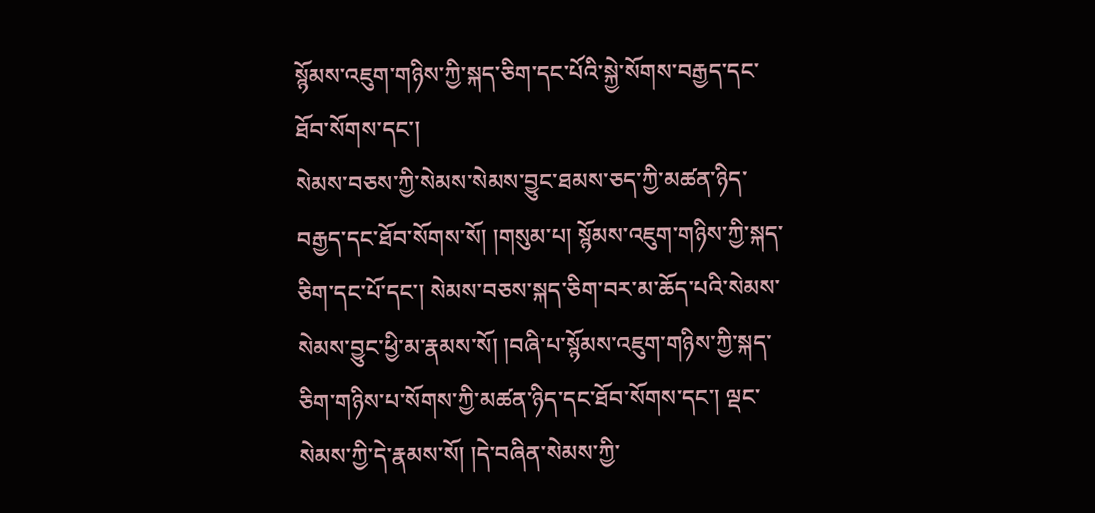སྙོམས་འཇུག་གཉིས་ཀྱི་སྐད་ཅིག་དང་པོའི་སྐྱེ་སོགས་བརྒྱད་དང་ཐོབ་སོགས་དང་།
སེམས་བཅས་ཀྱི་སེམས་སེམས་བྱུང་ཐམས་ཅད་ཀྱི་མཚན་ཉིད་བརྒྱད་དང་ཐོབ་སོགས་སོ། །གསུམ་པ། སྙོམས་འཇུག་གཉིས་ཀྱི་སྐད་ཅིག་དང་པོ་དང་། སེམས་བཅས་སྐད་ཅིག་བར་མ་ཆོད་པའི་སེམས་སེམས་བྱུང་ཕྱི་མ་རྣམས་སོ། །བཞི་པ་སྙོམས་འཇུག་གཉིས་ཀྱི་སྐད་ཅིག་གཉིས་པ་སོགས་ཀྱི་མཚན་ཉིད་དང་ཐོབ་སོགས་དང་། ལྡང་སེམས་ཀྱི་དེ་རྣམས་སོ། །དེ་བཞིན་སེམས་ཀྱི་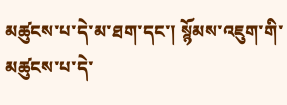མཚུངས་པ་དེ་མ་ཐག་དང་། སྙོམས་འཇུག་གི་མཚུངས་པ་དེ་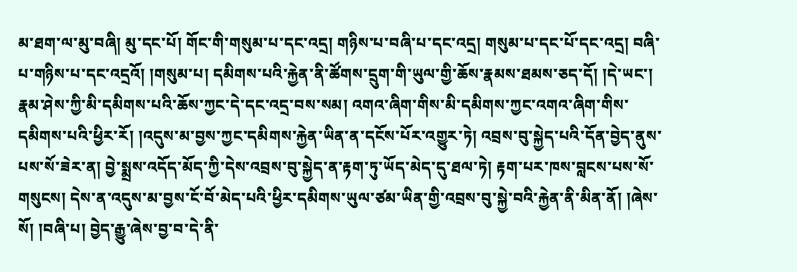མ་ཐག་ལ་མུ་བཞི། མུ་དང་པོ། གོང་གི་གསུམ་པ་དང་འདྲ། གཉིས་པ་བཞི་པ་དང་འདྲ། གསུམ་པ་དང་པོ་དང་འདྲ། བཞི་པ་གཉིས་པ་དང་འདྲའོ། །གསུམ་པ། དམིགས་པའི་རྐྱེན་ནི་ཚོགས་དྲུག་གི་ཡུལ་གྱི་ཆོས་རྣམས་ཐམས་ཅད་དོ། །དེ་ཡང་། རྣམ་ཤེས་ཀྱི་མི་དམིགས་པའི་ཆོས་ཀྱང་དེ་དང་འདྲ་བས་སམ། འགའ་ཞིག་གིས་མི་དམིགས་ཀྱང་འགའ་ཞིག་གིས་དམིགས་པའི་ཕྱིར་རོ། །འདུས་མ་བྱས་ཀྱང་དམིགས་རྐྱེན་ཡིན་ན་དངོས་པོར་འགྱུར་ཏེ། འབྲས་བུ་སྐྱེད་པའི་དོན་བྱེད་ནུས་པས་སོ་ཟེར་ན། བྱེ་སྨྲས་འདོད་མོད་ཀྱི་དེས་འབྲས་བུ་སྐྱེད་ན་རྟག་ཏུ་ཡོད་མེད་དུ་ཐལ་ཏེ། རྟག་པར་ཁས་བླངས་པས་སོ་གསུངས། དེས་ན་འདུས་མ་བྱས་ངོ་བོ་མེད་པའི་ཕྱིར་དམིགས་ཡུལ་ཙམ་ཡིན་གྱི་འབྲས་བུ་སྐྱེ་བའི་རྐྱེན་ནི་མིན་ནོ། །ཞེས་སོ། །བཞི་པ། བྱེད་རྒྱུ་ཞེས་བྱ་བ་དེ་ནི་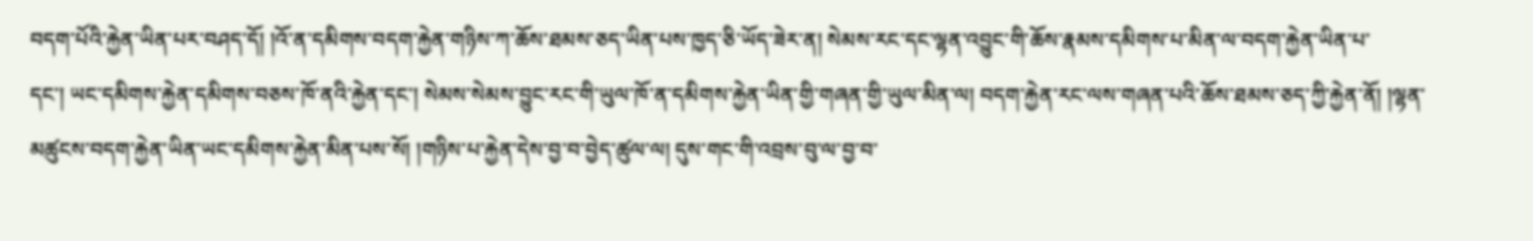བདག་པོའི་རྐྱེན་ཡིན་པར་བཤད་དོ། །འོ་ན་དམིགས་བདག་རྐྱེན་གཉིས་ཀ་ཆོས་ཐམས་ཅད་ཡིན་པས་ཁྱད་ཅི་ཡོད་ཟེར་ན། སེམས་རང་དང་ལྷན་འབྱུང་གི་ཆོས་རྣམས་དམིགས་པ་མིན་ལ་བདག་རྐྱེན་ཡིན་པ་
དང་། ཡང་དམིགས་རྐྱེན་དམིགས་བཅས་ཁོ་ནའི་རྐྱེན་དང་། སེམས་སེམས་བྱུང་རང་གི་ཡུལ་ཁོ་ན་དམིགས་རྐྱེན་ཡིན་གྱི་གཞན་གྱི་ཡུལ་མིན་ལ། བདག་རྐྱེན་རང་ལས་གཞན་པའི་ཆོས་ཐམས་ཅད་ཀྱི་རྐྱེན་ནོ། །ལྷན་མཚུངས་བདག་རྐྱེན་ཡིན་ཡང་དམིགས་རྐྱེན་མིན་པས་སོ། །གཉིས་པ་རྐྱེན་དེས་བྱ་བ་བྱེད་ཚུལ་ལ། དུས་གང་གི་འབྲས་བུ་ལ་བྱ་བ་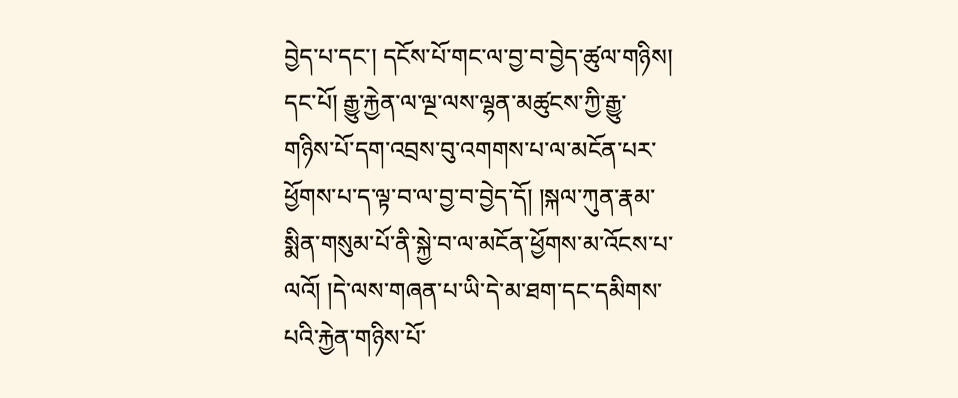བྱེད་པ་དང་། དངོས་པོ་གང་ལ་བྱ་བ་བྱེད་ཚུལ་གཉིས། དང་པོ། རྒྱུ་རྐྱེན་ལ་ལྔ་ལས་ལྷན་མཚུངས་ཀྱི་རྒྱུ་གཉིས་པོ་དག་འབྲས་བུ་འགགས་པ་ལ་མངོན་པར་ཕྱོགས་པ་ད་ལྟ་བ་ལ་བྱ་བ་བྱེད་དོ། །སྐལ་ཀུན་རྣམ་སྨིན་གསུམ་པོ་ནི་སྐྱེ་བ་ལ་མངོན་ཕྱོགས་མ་འོངས་པ་ལའོ། །དེ་ལས་གཞན་པ་ཡི་དེ་མ་ཐག་དང་དམིགས་པའི་རྐྱེན་གཉིས་པོ་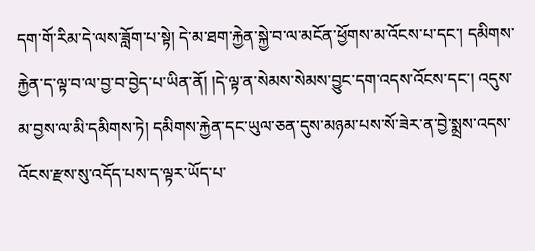དག་གོ་རིམ་དེ་ལས་ཟློག་པ་སྟེ། དེ་མ་ཐག་རྐྱེན་སྐྱེ་བ་ལ་མངོན་ཕྱོགས་མ་འོངས་པ་དང་། དམིགས་རྐྱེན་ད་ལྟ་བ་ལ་བྱ་བ་བྱེད་པ་ཡིན་ནོ། །དེ་ལྟ་ན་སེམས་སེམས་བྱུང་དག་འདས་འོངས་དང་། འདུས་མ་བྱས་ལ་མི་དམིགས་ཏེ། དམིགས་རྐྱེན་དང་ཡུལ་ཅན་དུས་མཉམ་པས་སོ་ཟེར་ན་བྱེ་སྨྲས་འདས་འོངས་རྫས་སུ་འདོད་པས་ད་ལྟར་ཡོད་པ་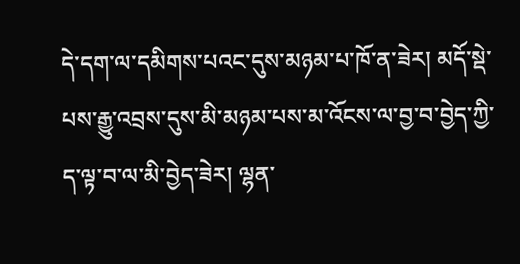དེ་དག་ལ་དམིགས་པའང་དུས་མཉམ་པ་ཁོ་ན་ཟེར། མདོ་སྡེ་པས་རྒྱུ་འབྲས་དུས་མི་མཉམ་པས་མ་འོངས་ལ་བྱ་བ་བྱེད་ཀྱི་ད་ལྟ་བ་ལ་མི་བྱེད་ཟེར། ལྷན་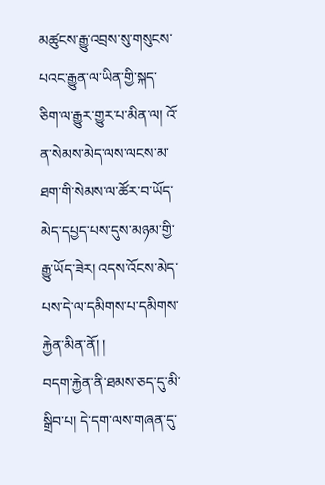མཚུངས་རྒྱུ་འབྲས་སུ་གསུངས་པའང་རྒྱུན་ལ་ཡིན་གྱི་སྐད་ཅིག་ལ་རྒྱུར་གྱུར་པ་མིན་ལ། འོ་ན་སེམས་མེད་ལས་ལངས་མ་ཐག་གི་སེམས་ལ་ཚོར་བ་ཡོད་མེད་དཔྱད་པས་དུས་མཉམ་གྱི་རྒྱུ་ཡོད་ཟེར། འདས་འོངས་མེད་པས་དེ་ལ་དམིགས་པ་དམིགས་རྐྱེན་མིན་ནོ། །
བདག་རྐྱེན་ནི་ཐམས་ཅད་དུ་མི་སྒྲིབ་པ། དེ་དག་ལས་གཞན་དུ་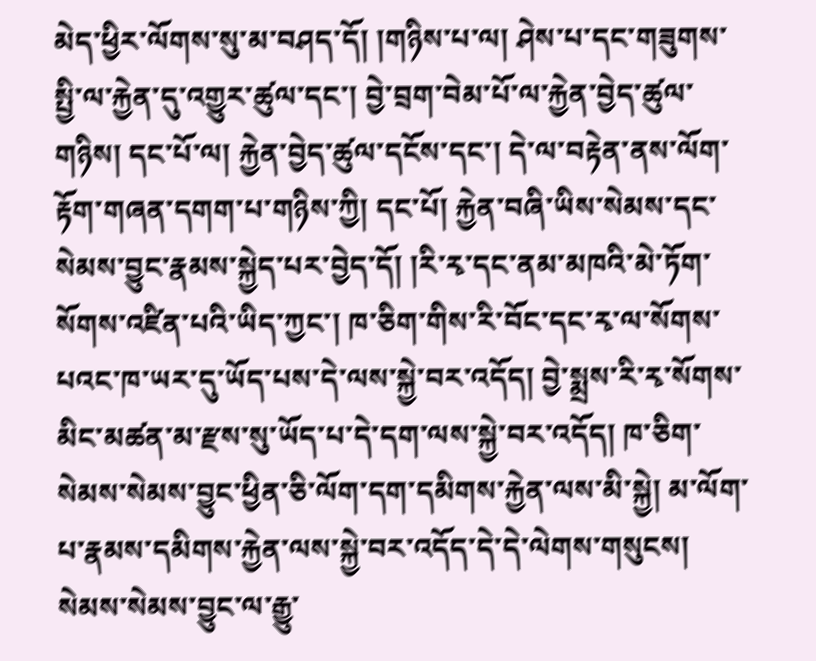མེད་ཕྱིར་ལོགས་སུ་མ་བཤད་དོ། །གཉིས་པ་ལ། ཤེས་པ་དང་གཟུགས་སྤྱི་ལ་རྐྱེན་དུ་འགྱུར་ཚུལ་དང་། བྱེ་བྲག་བེམ་པོ་ལ་རྐྱེན་བྱེད་ཚུལ་གཉིས། དང་པོ་ལ། རྐྱེན་བྱེད་ཚུལ་དངོས་དང་། དེ་ལ་བརྟེན་ནས་ལོག་རྟོག་གཞན་དགག་པ་གཉིས་ཀྱི། དང་པོ། རྐྱེན་བཞི་ཡིས་སེམས་དང་སེམས་བྱུང་རྣམས་སྐྱེད་པར་བྱེད་དོ། །རི་རྭ་དང་ནམ་མཁའི་མེ་ཏོག་སོགས་འཛིན་པའི་ཡིད་ཀྱང་། ཁ་ཅིག་གིས་རི་བོང་དང་རྭ་ལ་སོགས་པའང་ཁ་ཡར་དུ་ཡོད་པས་དེ་ལས་སྐྱེ་བར་འདོད། བྱེ་སྨྲས་རི་རྭ་སོགས་མིང་མཚན་མ་རྫས་སུ་ཡོད་པ་དེ་དག་ལས་སྐྱེ་བར་འདོད། ཁ་ཅིག་སེམས་སེམས་བྱུང་ཕྱིན་ཅི་ལོག་དག་དམིགས་རྐྱེན་ལས་མི་སྐྱེ། མ་ལོག་པ་རྣམས་དམིགས་རྐྱེན་ལས་སྐྱེ་བར་འདོད་དེ་དེ་ལེགས་གསུངས། སེམས་སེམས་བྱུང་ལ་རྒྱུ་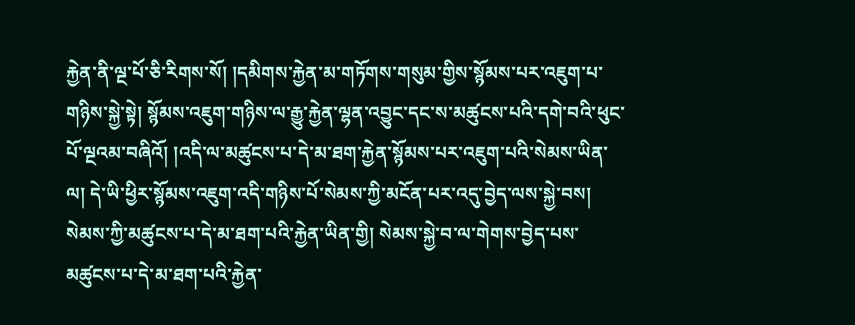རྐྱེན་ནི་ལྔ་པོ་ཅི་རིགས་སོ། །དམིགས་རྐྱེན་མ་གཏོགས་གསུམ་གྱིས་སྙོམས་པར་འཇུག་པ་གཉིས་སྐྱེ་སྟེ། སྙོམས་འཇུག་གཉིས་ལ་རྒྱུ་རྐྱེན་ལྷན་འབྱུང་དང་ས་མཚུངས་པའི་དགེ་བའི་ཕུང་པོ་ལྔའམ་བཞིའོ། །འདི་ལ་མཚུངས་པ་དེ་མ་ཐག་རྐྱེན་སྙོམས་པར་འཇུག་པའི་སེམས་ཡིན་ལ། དེ་ཡི་ཕྱིར་སྙོམས་འཇུག་འདི་གཉིས་པོ་སེམས་ཀྱི་མངོན་པར་འདུ་བྱེད་ལས་སྐྱེ་བས། སེམས་ཀྱི་མཚུངས་པ་དེ་མ་ཐག་པའི་རྐྱེན་ཡིན་གྱི། སེམས་སྐྱེ་བ་ལ་གེགས་བྱེད་པས་མཚུངས་པ་དེ་མ་ཐག་པའི་རྐྱེན་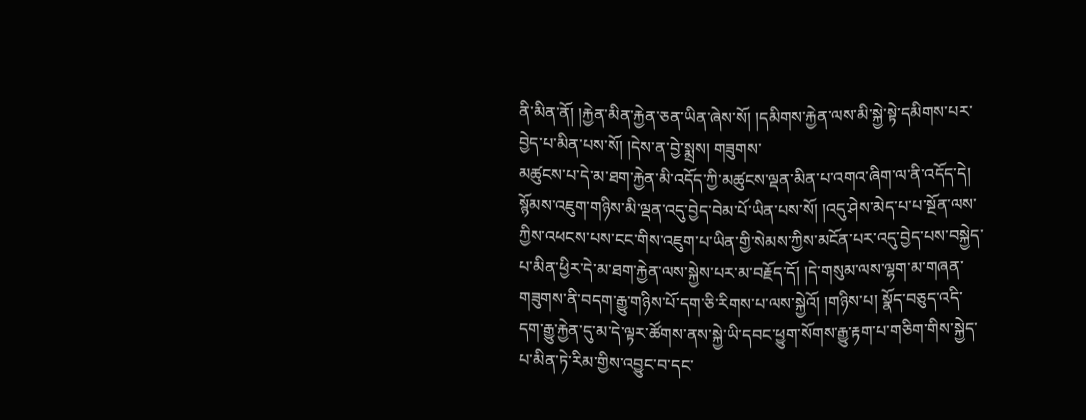ནི་མིན་ནོ། །རྐྱེན་མིན་རྐྱེན་ཅན་ཡིན་ཞེས་སོ། །དམིགས་རྐྱེན་ལས་མི་སྐྱེ་སྟེ་དམིགས་པར་བྱེད་པ་མིན་པས་སོ། །དེས་ན་བྱེ་སྨྲས། གཟུགས་
མཚུངས་པ་དེ་མ་ཐག་རྐྱེན་མི་འདོད་ཀྱི་མཚུངས་ལྡན་མིན་པ་འགའ་ཞིག་ལ་ནི་འདོད་དེ། སྙོམས་འཇུག་གཉིས་མི་ལྡན་འདུ་བྱེད་བེམ་པོ་ཡིན་པས་སོ། །འདུ་ཤེས་མེད་པ་པ་སྔོན་ལས་ཀྱིས་འཕངས་པས་ངང་གིས་འཇུག་པ་ཡིན་གྱི་སེམས་ཀྱིས་མངོན་པར་འདུ་བྱེད་པས་བསྐྱེད་པ་མིན་ཕྱིར་དེ་མ་ཐག་རྐྱེན་ལས་སྐྱེས་པར་མ་བརྗོད་དོ། །དེ་གསུམ་ལས་ལྷག་མ་གཞན་གཟུགས་ནི་བདག་རྒྱུ་གཉིས་པོ་དག་ཅི་རིགས་པ་ལས་སྐྱེའོ། །གཉིས་པ། སྣོད་བཅུད་འདི་དག་རྒྱུ་རྐྱེན་དུ་མ་དེ་ལྟར་ཚོགས་ནས་སྐྱེ་ཡི་དབང་ཕྱུག་སོགས་རྒྱུ་རྟག་པ་གཅིག་གིས་སྐྱེད་པ་མིན་ཏེ་རིམ་གྱིས་འབྱུང་བ་དང་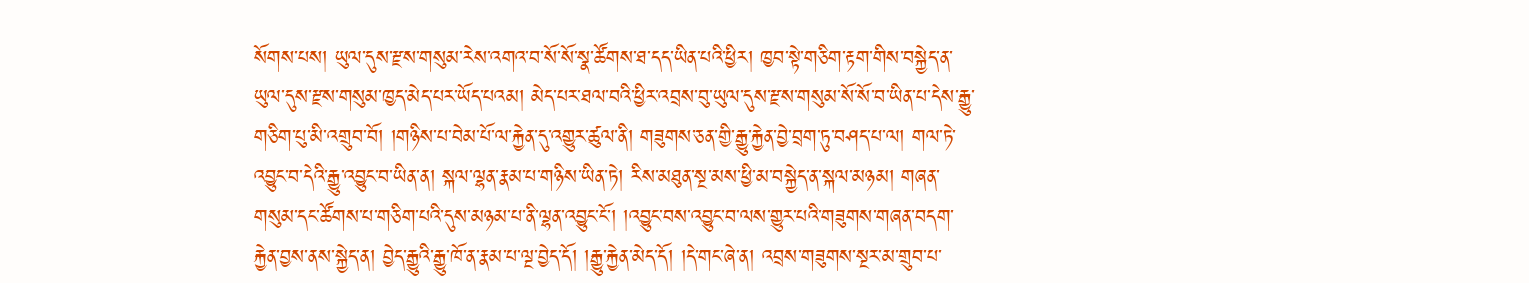སོགས་པས། ཡུལ་དུས་རྫས་གསུམ་རེས་འགའ་བ་སོ་སོ་སྣ་ཚོགས་ཐ་དད་ཡིན་པའི་ཕྱིར། ཁྱབ་སྟེ་གཅིག་རྟག་གིས་བསྐྱེད་ན་ཡུལ་དུས་རྫས་གསུམ་ཁྱད་མེད་པར་ཡོད་པའམ། མེད་པར་ཐལ་བའི་ཕྱིར་འབྲས་བུ་ཡུལ་དུས་རྫས་གསུམ་སོ་སོ་བ་ཡིན་པ་དེས་རྒྱུ་གཅིག་པུ་མི་འགྲུབ་བོ། །གཉིས་པ་བེམ་པོ་ལ་རྐྱེན་དུ་འགྱུར་ཚུལ་ནི། གཟུགས་ཅན་གྱི་རྒྱུ་རྐྱེན་བྱེ་བྲག་ཏུ་བཤད་པ་ལ། གལ་ཏེ་འབྱུང་བ་དེའི་རྒྱུ་འབྱུང་བ་ཡིན་ན། སྐལ་ལྷན་རྣམ་པ་གཉིས་ཡིན་ཏེ། རིས་མཐུན་སྔ་མས་ཕྱི་མ་བསྐྱེད་ན་སྐལ་མཉམ། གཞན་གསུམ་དང་ཚོགས་པ་གཅིག་པའི་དུས་མཉམ་པ་ནི་ལྷན་འབྱུང་ངོ་། །འབྱུང་བས་འབྱུང་བ་ལས་གྱུར་པའི་གཟུགས་གཞན་བདག་རྐྱེན་བྱས་ནས་སྐྱེད་ན། བྱེད་རྒྱུའི་རྒྱུ་ཁོ་ན་རྣམ་པ་ལྔ་བྱེད་དོ། །རྒྱུ་རྐྱེན་མེད་དོ། །དེ་གང་ཞེ་ན། འབྲས་གཟུགས་སྔར་མ་གྲུབ་པ་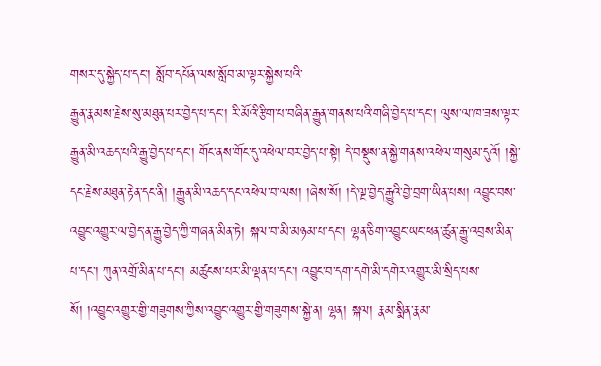གསར་དུ་སྐྱེད་པ་དང་། སློབ་དཔོན་ལས་སློབ་མ་ལྟར་སྐྱེས་པའི་
རྒྱུན་རྣམས་རྗེས་སུ་མཐུན་པར་བྱེད་པ་དང་། རི་མོའི་རྩིག་པ་བཞིན་རྒྱུན་གནས་པའི་གཞི་བྱེད་པ་དང་། ལུས་ལ་ཁ་ཟས་ལྟར་རྒྱུན་མི་འཆད་པའི་རྒྱུ་བྱེད་པ་དང་། གོང་ནས་གོང་དུ་འཕེལ་བར་བྱེད་པ་སྟེ། དེ་བསྡུས་ན་སྐྱེ་གནས་འཕེལ་གསུམ་དུའོ། །སྐྱེ་དང་རྗེས་མཐུན་རྟེན་དང་ནི། །རྒྱུན་མི་འཆད་དང་འཕེལ་བ་ལས། །ཞེས་སོ། །དེ་ལྔ་བྱེད་རྒྱུའི་བྱེ་བྲག་ཡིན་པས། འབྱུང་བས་འབྱུང་འགྱུར་ལ་བྱེད་ན་རྒྱུ་བྱེད་ཀྱི་གཞན་མིན་ཏེ། སྐལ་བ་མི་མཉམ་པ་དང་། ལྷན་ཅིག་འབྱུང་ཡང་ཕན་ཚུན་རྒྱུ་འབྲས་མིན་པ་དང་། ཀུན་འགྲོ་མིན་པ་དང་། མཚུངས་པར་མི་ལྡན་པ་དང་། འབྱུང་བ་དག་དགེ་མི་དགེར་འགྱུར་མི་སྲིད་པས་སོ། །འབྱུང་འགྱུར་གྱི་གཟུགས་ཀྱིས་འབྱུང་འགྱུར་གྱི་གཟུགས་སྐྱེ་ན། ལྷན། སྐལ། རྣམ་སྨིན་རྣམ་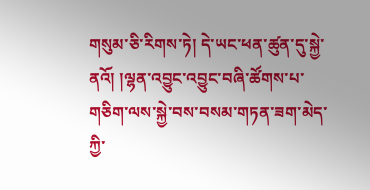གསུམ་ཅི་རིགས་ཏེ། དེ་ཡང་ཕན་ཚུན་དུ་སྐྱེ་ནའོ། །ལྷན་འབྱུང་འབྱུང་བཞི་ཚོགས་པ་གཅིག་ལས་སྐྱེ་བས་བསམ་གཏན་ཟག་མེད་ཀྱི་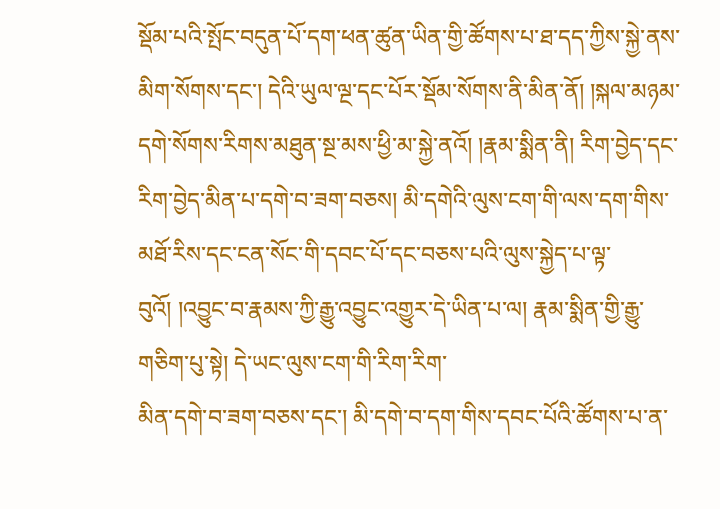སྡོམ་པའི་སྤོང་བདུན་པོ་དག་ཕན་ཚུན་ཡིན་གྱི་ཚོགས་པ་ཐ་དད་ཀྱིས་སྐྱེ་ནས་མིག་སོགས་དང་། དེའི་ཡུལ་ལྔ་དང་པོར་སྡོམ་སོགས་ནི་མིན་ནོ། །སྐལ་མཉམ་དགེ་སོགས་རིགས་མཐུན་སྔ་མས་ཕྱི་མ་སྐྱེ་ནའོ། །རྣམ་སྨིན་ནི། རིག་བྱེད་དང་རིག་བྱེད་མིན་པ་དགེ་བ་ཟག་བཅས། མི་དགེའི་ལུས་ངག་གི་ལས་དག་གིས་མཐོ་རིས་དང་ངན་སོང་གི་དབང་པོ་དང་བཅས་པའི་ལུས་སྐྱེད་པ་ལྟ་བུའོ། །འབྱུང་བ་རྣམས་ཀྱི་རྒྱུ་འབྱུང་འགྱུར་དེ་ཡིན་པ་ལ། རྣམ་སྨིན་གྱི་རྒྱུ་གཅིག་པུ་སྟེ། དེ་ཡང་ལུས་ངག་གི་རིག་རིག་
མིན་དགེ་བ་ཟག་བཅས་དང་། མི་དགེ་བ་དག་གིས་དབང་པོའི་ཚོགས་པ་ན་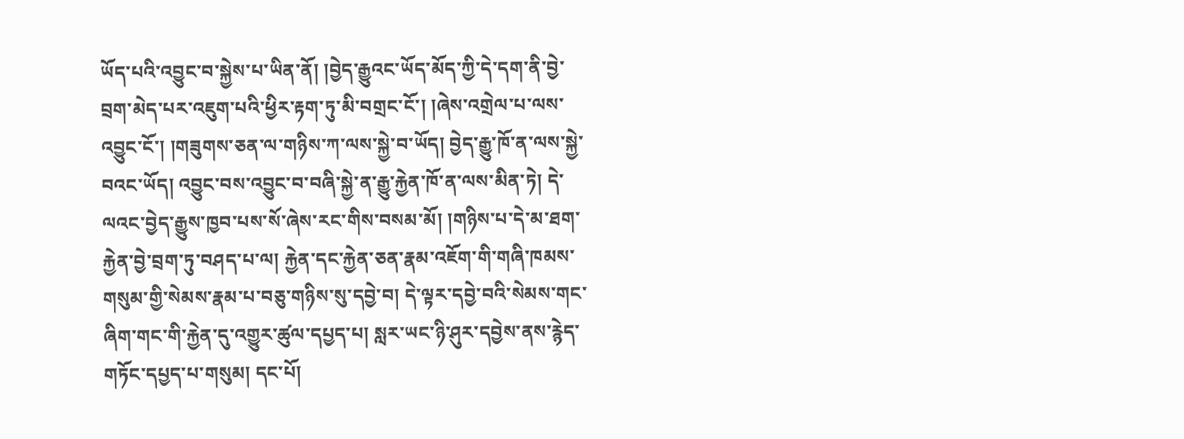ཡོད་པའི་འབྱུང་བ་སྐྱེས་པ་ཡིན་ནོ། །བྱེད་རྒྱུའང་ཡོད་མོད་ཀྱི་དེ་དག་ནི་བྱེ་བྲག་མེད་པར་འཇུག་པའི་ཕྱིར་རྟག་ཏུ་མི་བགྲང་ངོ་། །ཞེས་འགྲེལ་པ་ལས་འབྱུང་ངོ་། །གཟུགས་ཅན་ལ་གཉིས་ཀ་ལས་སྐྱེ་བ་ཡོད། བྱེད་རྒྱུ་ཁོ་ན་ལས་སྐྱེ་བའང་ཡོད། འབྱུང་བས་འབྱུང་བ་བཞི་སྐྱེ་ན་རྒྱུ་རྐྱེན་ཁོ་ན་ལས་མིན་ཏེ། དེ་ལའང་བྱེད་རྒྱུས་ཁྱབ་པས་སོ་ཞེས་རང་གིས་བསམ་མོ། །གཉིས་པ་དེ་མ་ཐག་རྐྱེན་བྱེ་བྲག་ཏུ་བཤད་པ་ལ། རྐྱེན་དང་རྐྱེན་ཅན་རྣམ་འཇོག་གི་གཞི་ཁམས་གསུམ་གྱི་སེམས་རྣམ་པ་བཅུ་གཉིས་སུ་དབྱེ་བ། དེ་ལྟར་དབྱེ་བའི་སེམས་གང་ཞིག་གང་གི་རྐྱེན་དུ་འགྱུར་ཚུལ་དཔྱད་པ། སླར་ཡང་ཉི་ཤུར་དབྱེས་ནས་རྙེད་གཏོང་དཔྱད་པ་གསུམ། དང་པོ།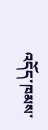འདོད་ཁམས་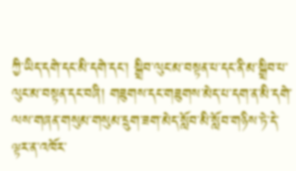ཀྱི་ཡིད་དགེ་དང་མི་དགེ་དང་། སྒྲིབ་ལུང་མ་བསྟན་པ་དང་ནི་མ་སྒྲིབ་པ་ལུང་མ་བསྟན་དང་བཞི། གཟུགས་དང་གཟུགས་མེད་པ་དག་ན་མི་དགེ་ལས་གཞན་གསུམ་གསུམ་དྲུག་ཟག་མེད་སློབ་མི་སློབ་གཉིས་ཏེ་དེ་ལྟར་ན་འཁོར་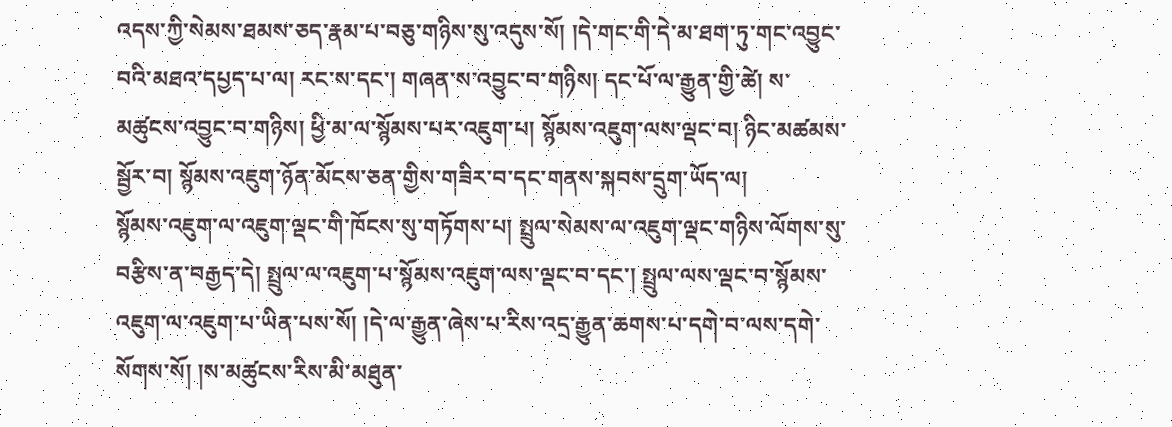འདས་ཀྱི་སེམས་ཐམས་ཅད་རྣམ་པ་བཅུ་གཉིས་སུ་འདུས་སོ། །དེ་གང་གི་དེ་མ་ཐག་ཏུ་གང་འབྱུང་བའི་མཐའ་དཔྱད་པ་ལ། རང་ས་དང་། གཞན་ས་འབྱུང་བ་གཉིས། དང་པོ་ལ་རྒྱུན་གྱི་ཚེ། ས་མཚུངས་འབྱུང་བ་གཉིས། ཕྱི་མ་ལ་སྙོམས་པར་འཇུག་པ། སྙོམས་འཇུག་ལས་ལྡང་བ། ཉིང་མཚམས་སྦྱོར་བ། སྙོམས་འཇུག་ཉོན་མོངས་ཅན་གྱིས་གཟིར་བ་དང་གནས་སྐབས་དྲུག་ཡོད་ལ།
སྙོམས་འཇུག་ལ་འཇུག་ལྡང་གི་ཁོངས་སུ་གཏོགས་པ། སྤྲུལ་སེམས་ལ་འཇུག་ལྡང་གཉིས་ལོགས་སུ་བརྩིས་ན་བརྒྱད་དེ། སྤྲུལ་ལ་འཇུག་པ་སྙོམས་འཇུག་ལས་ལྡང་བ་དང་། སྤྲུལ་ལས་ལྡང་བ་སྙོམས་འཇུག་ལ་འཇུག་པ་ཡིན་པས་སོ། །དེ་ལ་རྒྱུན་ཞེས་པ་རིས་འདྲ་རྒྱུན་ཆགས་པ་དགེ་བ་ལས་དགེ་སོགས་སོ། །ས་མཚུངས་རིས་མི་མཐུན་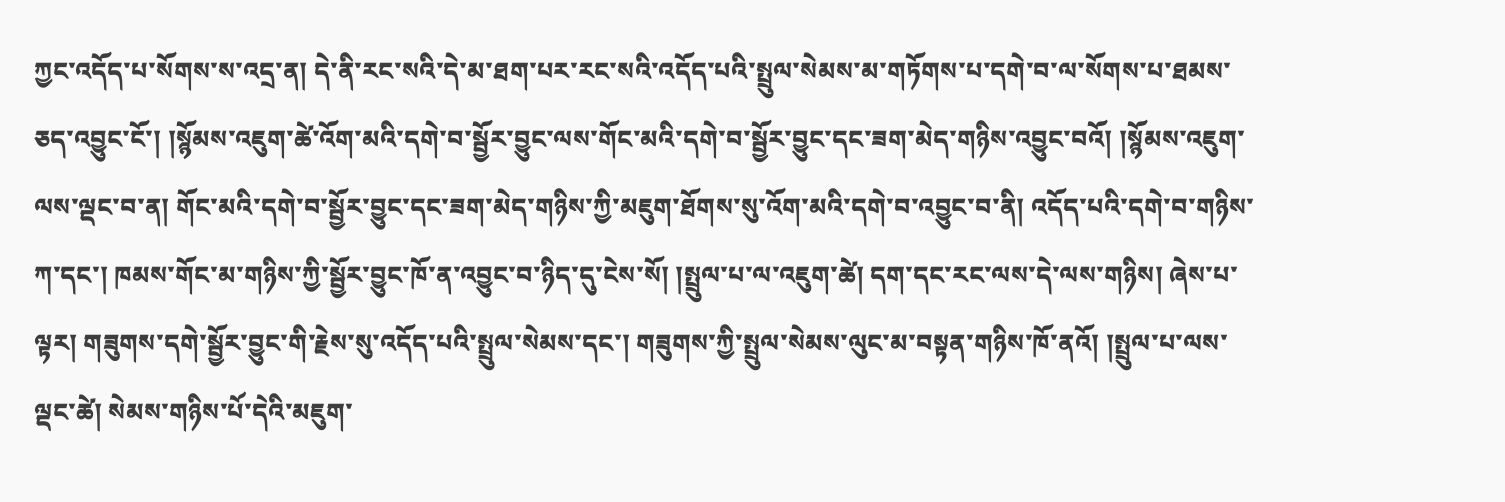ཀྱང་འདོད་པ་སོགས་ས་འདྲ་ན། དེ་ནི་རང་སའི་དེ་མ་ཐག་པར་རང་སའི་འདོད་པའི་སྤྲུལ་སེམས་མ་གཏོགས་པ་དགེ་བ་ལ་སོགས་པ་ཐམས་ཅད་འབྱུང་ངོ་། །སྙོམས་འཇུག་ཚེ་འོག་མའི་དགེ་བ་སྦྱོར་བྱུང་ལས་གོང་མའི་དགེ་བ་སྦྱོར་བྱུང་དང་ཟག་མེད་གཉིས་འབྱུང་བའོ། །སྙོམས་འཇུག་ལས་ལྡང་བ་ན། གོང་མའི་དགེ་བ་སྦྱོར་བྱུང་དང་ཟག་མེད་གཉིས་ཀྱི་མཇུག་ཐོགས་སུ་འོག་མའི་དགེ་བ་འབྱུང་བ་ནི། འདོད་པའི་དགེ་བ་གཉིས་ཀ་དང་། ཁམས་གོང་མ་གཉིས་ཀྱི་སྦྱོར་བྱུང་ཁོ་ན་འབྱུང་བ་ཉིད་དུ་ངེས་སོ། །སྤྲུལ་པ་ལ་འཇུག་ཚེ། དག་དང་རང་ལས་དེ་ལས་གཉིས། ཞེས་པ་ལྟར། གཟུགས་དགེ་སྦྱོར་བྱུང་གི་རྗེས་སུ་འདོད་པའི་སྤྲུལ་སེམས་དང་། གཟུགས་ཀྱི་སྤྲུལ་སེམས་ལུང་མ་བསྟན་གཉིས་ཁོ་ནའོ། །སྤྲུལ་པ་ལས་ལྡང་ཚེ། སེམས་གཉིས་པོ་དེའི་མཇུག་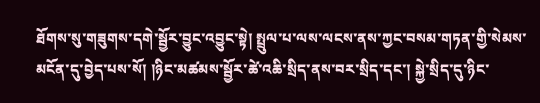ཐོགས་སུ་གཟུགས་དགེ་སྦྱོར་བྱུང་འབྱུང་སྟེ། སྤྲུལ་པ་ལས་ལངས་ནས་ཀྱང་བསམ་གཏན་གྱི་སེམས་མངོན་དུ་བྱེད་པས་སོ། །ཉིང་མཚམས་སྦྱོར་ཚེ་འཆི་སྲིད་ནས་བར་སྲིད་དང་། སྐྱེ་སྲིད་དུ་ཉིང་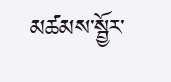མཚམས་སྦྱོར་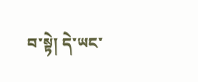བ་སྟེ། དེ་ཡང་